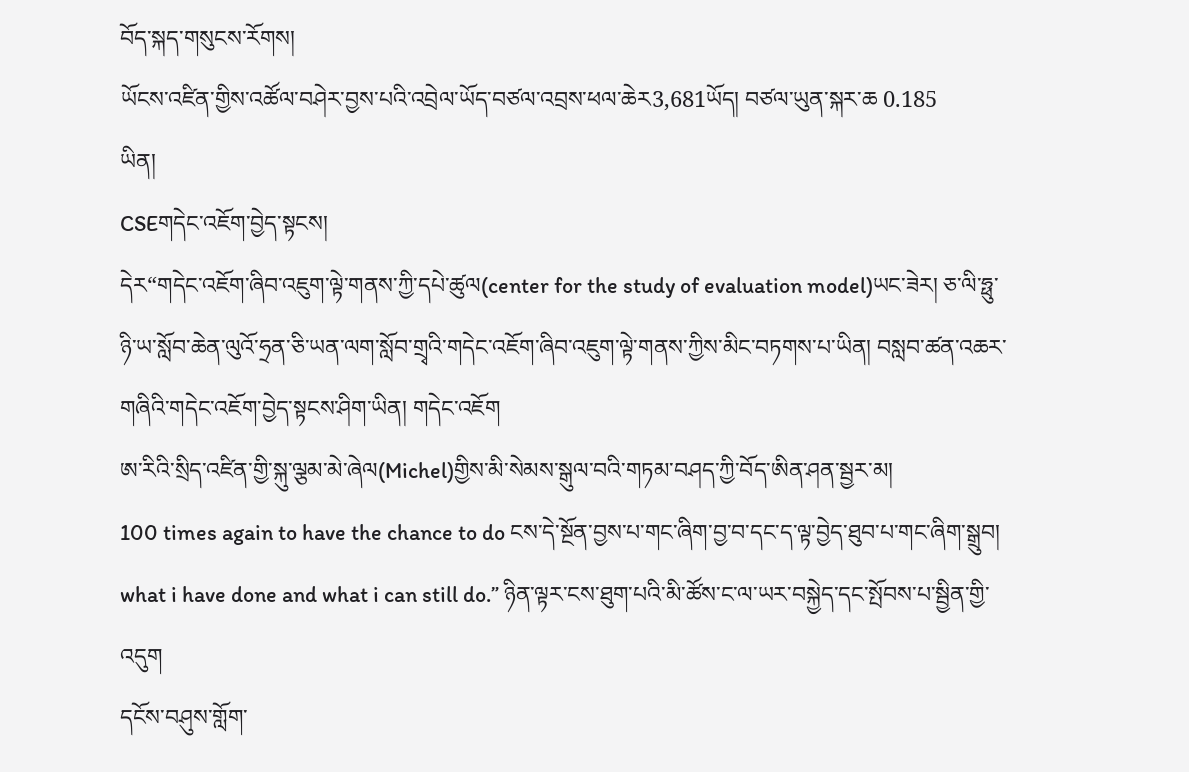བོད་སྐད་གསུངས་རོགས།
ཡོངས་འཛིན་གྱིས་འཚོལ་བཤེར་བྱས་པའི་འབྲེལ་ཡོད་བཙལ་འབྲས་ཕལ་ཆེར3,681ཡོད། བཙལ་ཡུན་སྐར་ཆ 0.185
ཡིན།
CSEགདེང་འཇོག་བྱེད་སྟངས།
དེར“གདེང་འཇོག་ཞིབ་འཇུག་ལྟེ་གནས་ཀྱི་དཔེ་ཚུལ(center for the study of evaluation model)ཡང་ཟེར། ཅ་ལི་ཧྥུ་ཉི་ཡ་སློབ་ཆེན་ལུའོ་ཧྲན་ཅི་ཡན་ལག་སློབ་གྲྭའི་གདེང་འཇོག་ཞིབ་འཇུག་ལྟེ་གནས་ཀྱིས་མིང་བཏགས་པ་ཡིན། བསླབ་ཚན་འཆར་གཞིའི་གདེང་འཇོག་བྱེད་སྟངས་ཤིག་ཡིན། གདེང་འཇོག
ཨ་རིའི་སྲིད་འཛིན་གྱི་སྐུ་ལྕམ་མེ་ཞེལ(Michel)གྱིས་མི་སེམས་སྒུལ་བའི་གཏམ་བཤད་ཀྱི་བོད་ཨིན་ཤན་སྦྱར་མ།
100 times again to have the chance to do ངས་དེ་སྔོན་བྱས་པ་གང་ཞིག་བྱ་བ་དང་ད་ལྟ་བྱེད་ཐུབ་པ་གང་ཞིག་སྒྲུབ། what i have done and what i can still do.” ཉིན་ལྟར་ངས་ཐུག་པའི་མི་ཚོས་ང་ལ་ཡར་བསྐྱེད་དང་སྤོབས་པ་སྦྱིན་གྱི་འདུག
དངོས་བཤུས་གློག་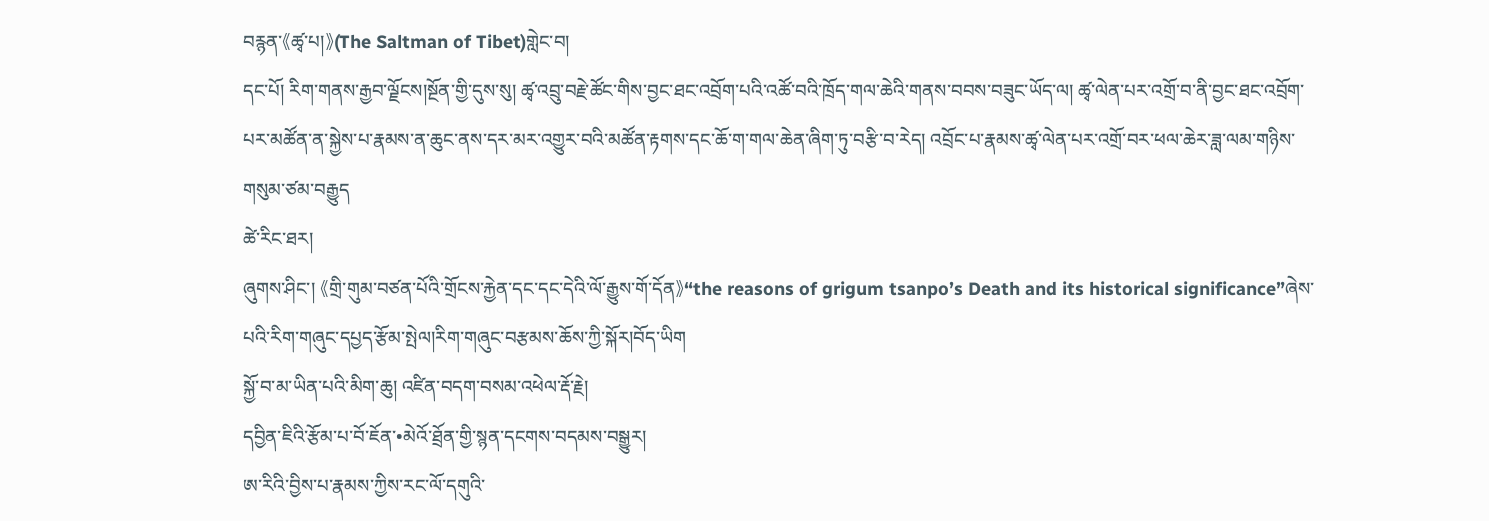བརྙན་《ཚྭ་པ།》(The Saltman of Tibet)གླེང་བ།
དང་པོ། རིག་གནས་རྒྱབ་ལྗོངས།སྔོན་གྱི་དུས་སུ། ཚྭ་འབྲུ་བརྗེ་ཚོང་གིས་བྱང་ཐང་འབྲོག་པའི་འཚོ་བའི་ཁྲོད་གལ་ཆེའི་གནས་བབས་བཟུང་ཡོད་ལ། ཚྭ་ལེན་པར་འགྲོ་བ་ནི་བྱང་ཐང་འབྲོག་པར་མཚོན་ན་སྐྱེས་པ་རྣམས་ན་ཆུང་ནས་དར་མར་འགྱུར་བའི་མཚོན་རྟགས་དང་ཆོ་ག་གལ་ཆེན་ཞིག་ཏུ་བརྩི་བ་རེད། འབྲོང་པ་རྣམས་ཚྭ་ལེན་པར་འགྲོ་བར་ཕལ་ཆེར་ཟླ་ལམ་གཉིས་གསུམ་ཙམ་བརྒྱུད
ཚེ་རིང་ཐར།
ཞུགས་ཤིང་། 《གྲི་གུམ་བཙན་པོའི་གྲོངས་རྐྱེན་དང་དང་དེའི་ལོ་རྒྱུས་གོ་དོན》“the reasons of grigum tsanpo’s Death and its historical significance”ཞེས་པའི་རིག་གཞུང་དཔྱད་རྩོམ་སྤེལ།རིག་གཞུང་བརྩམས་ཆོས་ཀྱི་སྐོར།བོད་ཡིག
སྐྱོ་བ་མ་ཡིན་པའི་མིག་ཆུ། འཛིན་བདག་བསམ་འཕེལ་རྡོ་རྗེ།
དབྱིན་ཇིའི་རྩོམ་པ་བོ་ཇོན་•མེའོ་ཐྲོན་གྱི་སྙན་དངགས་བདམས་བསྒྱུར།
ཨ་རིའི་བྱིས་པ་རྣམས་ཀྱིས་རང་ལོ་དགུའི་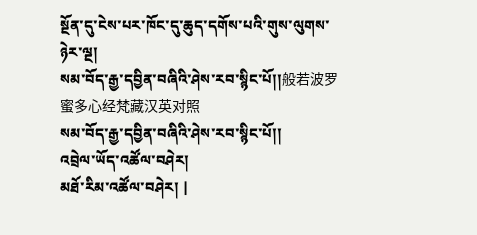སྔོན་དུ་ངེས་པར་ཁོང་དུ་ཆུད་དགོས་པའི་གུས་ལུགས་ཉེར་ལྔ།
སམ་བོད་རྒྱ་དབྱིན་བཞིའི་ཤེས་རབ་སྙིང་པོ།།般若波罗蜜多心经梵藏汉英对照
སམ་བོད་རྒྱ་དབྱིན་བཞིའི་ཤེས་རབ་སྙིང་པོ།།
འབྲེལ་ཡོད་འཚོལ་བཤེར།
མཐོ་རིམ་འཚོལ་བཤེར། |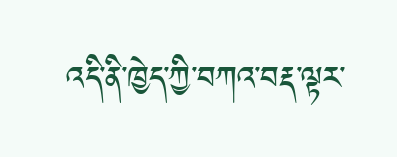འདི་ནི་ཁྱེད་ཀྱི་བཀའ་བརྡ་ལྟར་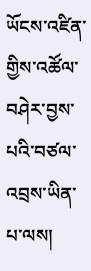ཡོངས་འཛིན་གྱིས་འཚོལ་བཤེར་བྱས་པའི་བཙལ་འབྲས་ཡིན་པ་ལས།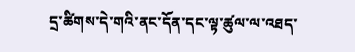དྲ་ཚིགས་དེ་གའི་ནང་དོན་དང་ལྟ་ཚུལ་ལ་འཐད་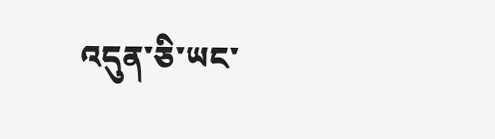འདུན་ཅི་ཡང་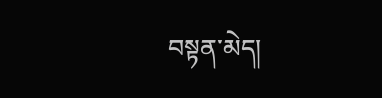བསྟན་མེད།